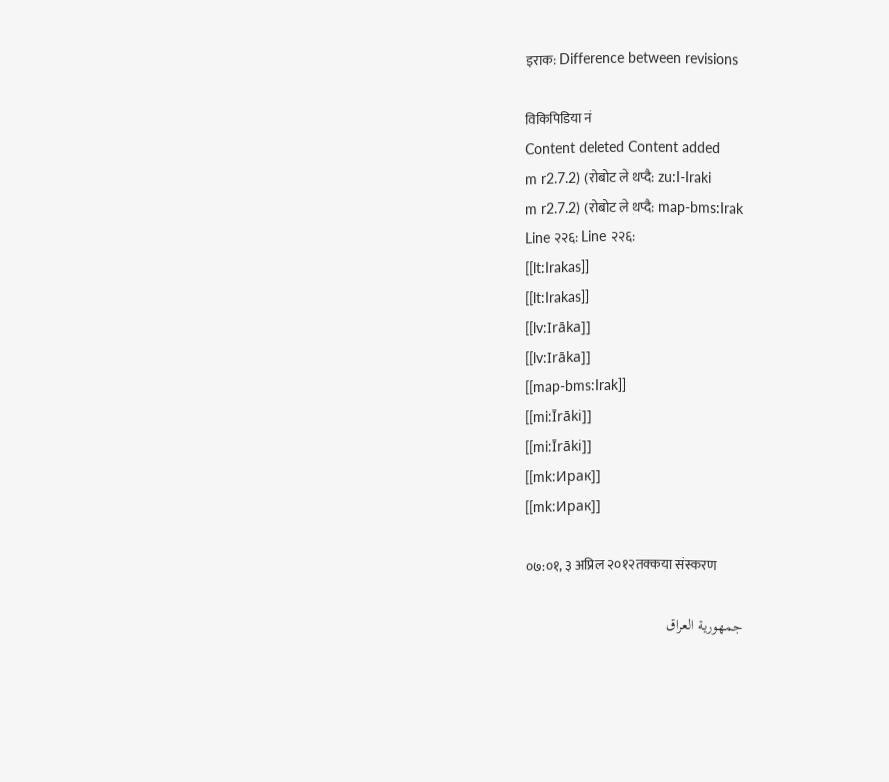इराक: Difference between revisions

विकिपिडिया नं
Content deleted Content added
m r2.7.2) (रोबोट ले थप्दै: zu:I-Iraki
m r2.7.2) (रोबोट ले थप्दै: map-bms:Irak
Line २२६: Line २२६:
[[lt:Irakas]]
[[lt:Irakas]]
[[lv:Irāka]]
[[lv:Irāka]]
[[map-bms:Irak]]
[[mi:Īrāki]]
[[mi:Īrāki]]
[[mk:Ирак]]
[[mk:Ирак]]

०७:०१, ३ अप्रिल २०१२तक्कया संस्करण

جمهورية العراق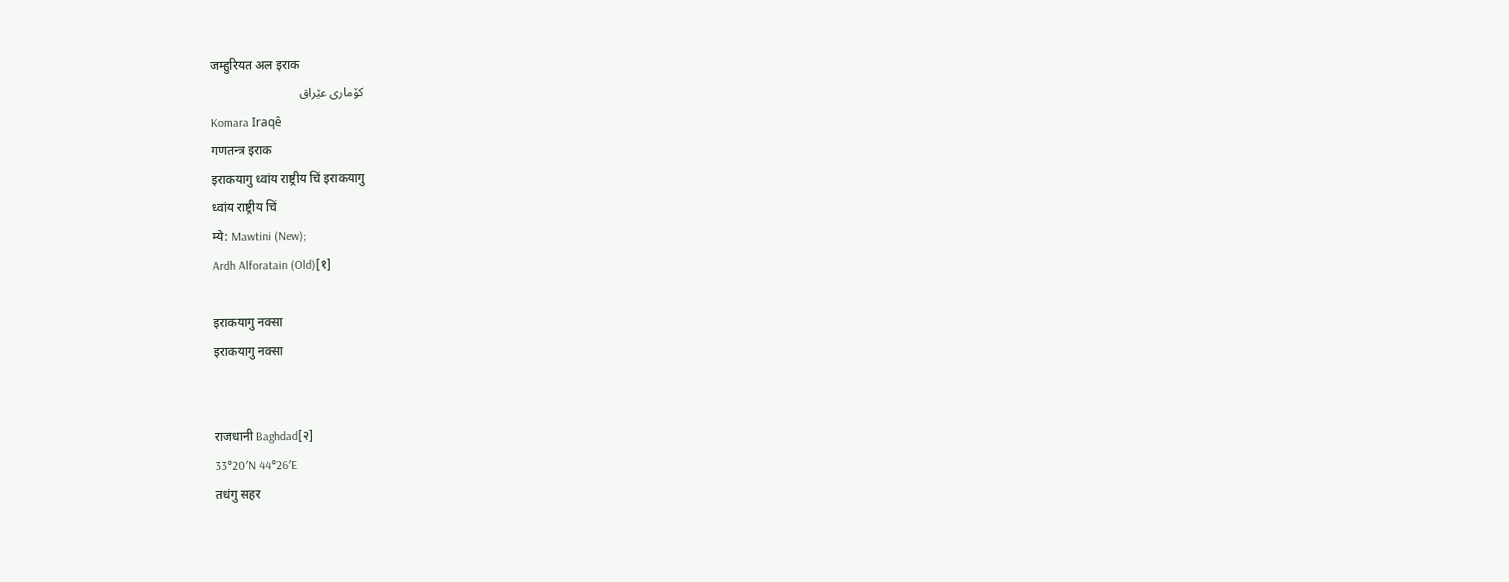जम्हुरियत अल इराक
كۆماری عێراق
Komara Iraqê
गणतन्त्र इराक
इराकयागु ध्वांय राष्ट्रीय चिं इराकयागु
ध्वांय राष्ट्रीय चिं
म्ये: Mawtini (New);
Ardh Alforatain (Old)[१]

इराकयागु नक्सा
इराकयागु नक्सा


राजधानी Baghdad[२]
33°20′N 44°26′E
तधंगु सहर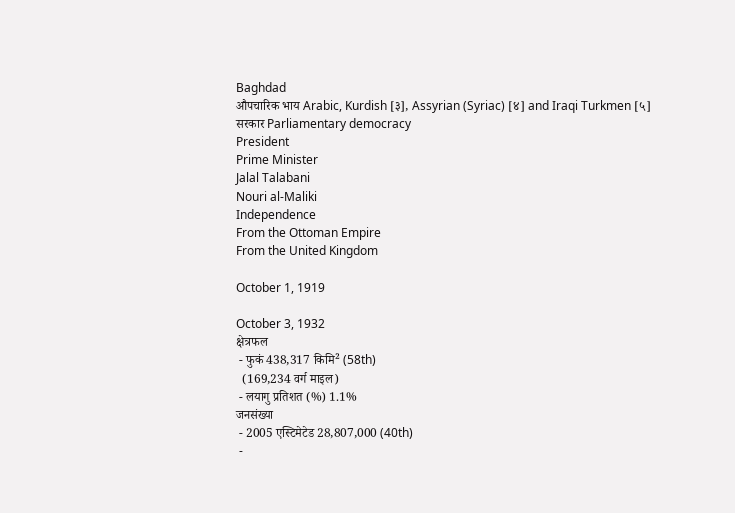Baghdad
औपचारिक भाय Arabic, Kurdish [३], Assyrian (Syriac) [४] and Iraqi Turkmen [५]
सरकार Parliamentary democracy
President
Prime Minister
Jalal Talabani
Nouri al-Maliki
Independence
From the Ottoman Empire
From the United Kingdom

October 1, 1919

October 3, 1932
क्षेत्रफल
 - फुकं 438,317 किमि² (58th)
  (169,234 वर्ग माइल)
 - लयागु प्रतिशत (%) 1.1%
जनसंख्या
 - 2005 एस्टिमेटेड 28,807,000 (40th)
 -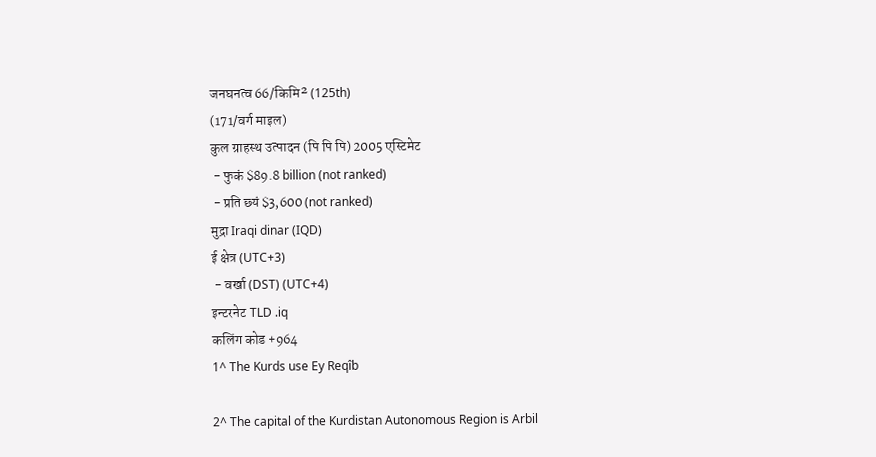जनघनत्व 66/किमि² (125th)
(171/वर्ग माइल)
कुल ग्राहस्थ उत्पादन (पि पि पि) 2005 एस्टिमेट
 - फुकं $89.8 billion (not ranked)
 - प्रति छ्यं $3,600 (not ranked)
मुद्रा Iraqi dinar (IQD)
ई क्षेत्र (UTC+3)
 - वर्खा (DST) (UTC+4)
इन्टरनेट TLD .iq
कलिंग कोड +964
1^ The Kurds use Ey Reqîb

2^ The capital of the Kurdistan Autonomous Region is Arbil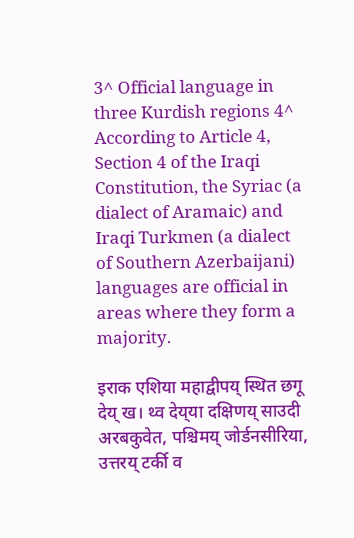3^ Official language in three Kurdish regions 4^ According to Article 4, Section 4 of the Iraqi Constitution, the Syriac (a dialect of Aramaic) and Iraqi Turkmen (a dialect of Southern Azerbaijani) languages are official in areas where they form a majority.

इराक एशिया महाद्वीपय् स्थित छगू देय्‌ ख। थ्व देय्‌या दक्षिणय् साउदी अरबकुवेत, पश्चिमय् जोर्डनसीरिया, उत्तरय् टर्की व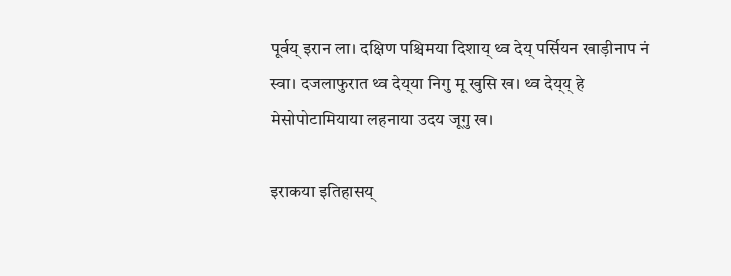पूर्वय् इरान ला। दक्षिण पश्चिमया दिशाय् थ्व देय्‌ पर्सियन खाड़ीनाप नं स्वा। दजलाफुरात थ्व देय्‌या निगु मू खुसि ख। थ्व देय्‌य् हे मेसोपोटामियाया लहनाया उदय जूगु ख।

इराकया इतिहासय्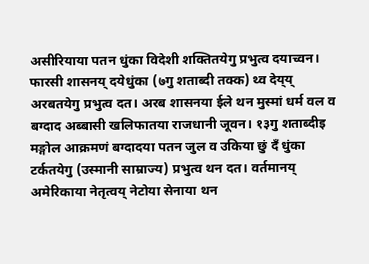असीरियाया पतन धुंका विदेशी शक्तितयेगु प्रभुत्व दयाच्वन। फारसी शासनय् दयेधुंका (७गु शताब्दी तक्क) थ्व देय्‌य् अरबतयेगु प्रभुत्व दत। अरब शासनया ईले थन मुस्मां धर्म वल व बग्दाद अब्बासी खलिफातया राजधानी जूवन। १३गु शताब्दीइ मङ्गोल आक्रमणं बग्दादया पतन जुल व उकिया छुं दँ धुंका टर्कतयेगु (उस्मानी साम्राज्य) प्रभुत्व थन दत। वर्तमानय् अमेरिकाया नेतृत्वय् नेटोया सेनाया थन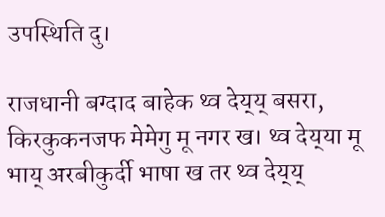उपस्थिति दु।

राजधानी बग्दाद बाहेक थ्व देय्‌य् बसरा, किरकुकनजफ मेमेगु मू नगर ख। थ्व देय्‌या मू भाय्‌ अरबीकुर्दी भाषा ख तर थ्व देय्‌य्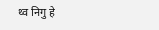थ्व निगु हे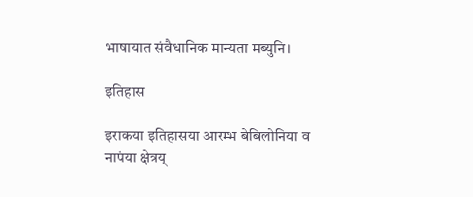भाषायात संवैधानिक मान्यता मब्युनि।

इतिहास

इराकया इतिहासया आरम्भ बेबिलोनिया व नापंया क्षेत्रय्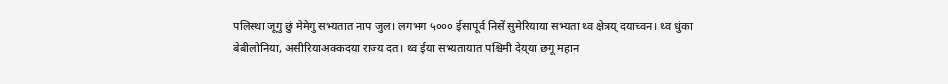पलिस्था जूगु छुं मेमेगु सभ्यतात नाप जुल। लगभग ५००० ईसापूर्व निसें सुमेरियाया सभ्यता थ्व क्षेत्रय् दयाच्वन। थ्व धुंका बेबीलोनिया, असीरियाअक्कदया राज्य दत। थ्व ईया सभ्यतायात पश्चिमी देय्‌या छगू महान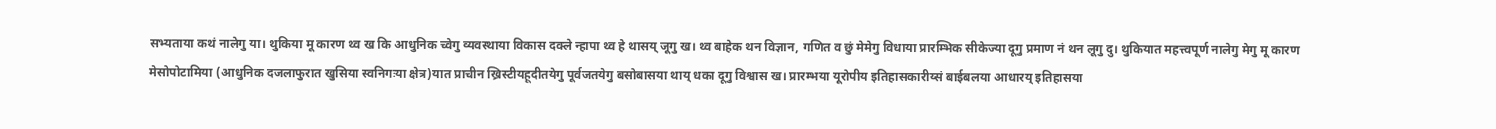सभ्यताया कथं नालेगु या। थुकिया मू कारण थ्व ख कि आधुनिक च्वेगु व्यवस्थाया विकास दक्ले न्हापा थ्व हे थासय् जूगु ख। थ्व बाहेक थन विज्ञान, गणित व छुं मेमेगु विधाया प्रारम्भिक सीकेज्या दूगु प्रमाण नं थन लूगु दु। थुकियात महत्त्वपूर्ण नालेगु मेगु मू कारण मेसोपोटामिया (आधुनिक दजलाफुरात खुसिया स्वनिगःया क्षेत्र)यात प्राचीन ख्रिस्टीयहूदीतयेगु पूर्वजतयेगु बसोबासया थाय्‌ धका दूगु विश्वास ख। प्रारम्भया यूरोपीय इतिहासकारीय्सं बाईबलया आधारय् इतिहासया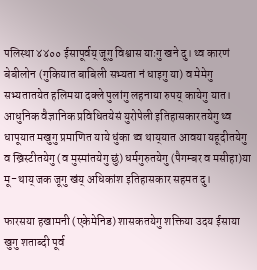पलिस्था ४४०० ईसापूर्वय् जूगु विश्वास याःगु खने दु। थ्व कारणं बेबीलोन (गुकियात बाबिली सभ्यता नं धाइगु या) व मेमेगु सभ्यतातयेत हलिमया दक्ले पुलांगु लहनाया रुपय् कायेगु यात। आधुनिक वैज्ञानिक प्रविधितयेसं युरोपेली इतिहासकारतयेगु थ्व धापूयात मखुगु प्रमाणित याये धुंका थ्व थाय्‌यात आवया यहूदीतयेगु व ख्रिस्टीतयेगु (व मुस्मांतयेगु छुं) धर्मगुरुतयेगु (पैगम्बर व मसीहा)या मू-थाय्‌ जक जूगु खंय् अधिकांश इतिहासकार सहमत दु।

फारसया हखामनी (एकेमेनिड) शासकतयेगु शक्तिया उदय ईसाया खुगु शताब्दी पूर्व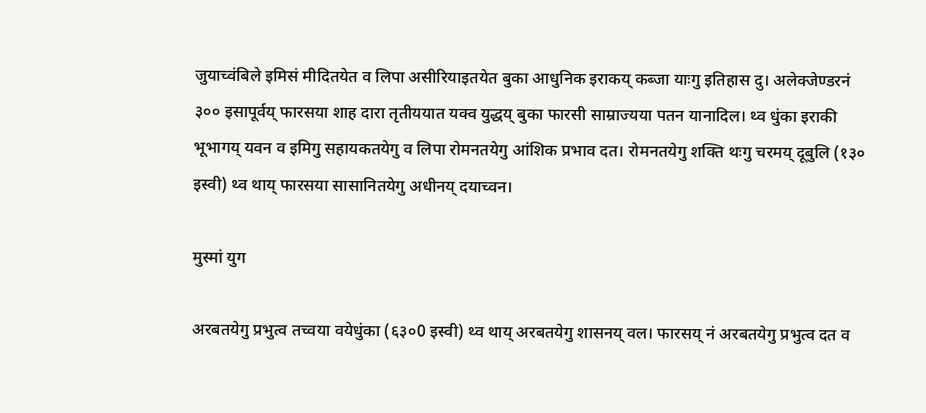जुयाच्वंबिले इमिसं मीदितयेत व लिपा असीरियाइतयेत बुका आधुनिक इराकय् कब्जा याःगु इतिहास दु। अलेक्जेण्डरनं ३०० इसापूर्वय् फारसया शाह दारा तृतीययात यक्व युद्धय् बुका फारसी साम्राज्यया पतन यानादिल। थ्व धुंका इराकी भूभागय् यवन व इमिगु सहायकतयेगु व लिपा रोमनतयेगु आंशिक प्रभाव दत। रोमनतयेगु शक्ति थःगु चरमय् दूबुलि (१३० इस्वी) थ्व थाय्‌ फारसया सासानितयेगु अधीनय् दयाच्वन।

मुस्मां युग

अरबतयेगु प्रभुत्व तच्वया वयेधुंका (६३०0 इस्वी) थ्व थाय्‌ अरबतयेगु शासनय् वल। फारसय् नं अरबतयेगु प्रभुत्व दत व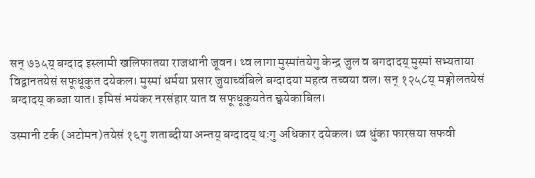सन् ७३५य् बग्दाद इस्लामी खलिफातया राजधानी जूवन। थ्व लागा मुस्मांतयेगु केन्द्र जुल व बगदादय् मुस्मां सभ्यताया विद्वानतयेसं सफूधूकुत दयेकल। मुस्मां धर्मया प्रसार जुयाच्वंबिले बग्दादया महत्व तच्वया वल। सन् १२५८य् मङ्गोलतयेसं बग्दादय् कब्जा यात। इमिसं भयंकर नरसंहार यात व सफूधूकुयतेत छ्वयेकाबिल।

उस्मानी टर्क (अटोमन)तयेसं १६गु शताब्दीया अन्तय् बग्दादय् थःगु अधिकार दयेकल। थ्व धुंका फारसया सफवी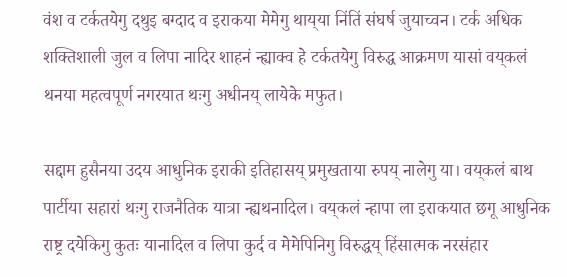वंश व टर्कतयेगु दथुइ बग्दाद व इराकया मेमेगु थाय्‌या निंतिं संघर्ष जुयाच्वन। टर्क अधिक शक्तिशाली जुल व लिपा नादिर शाहनं न्ह्याक्व हे टर्कतयेगु विरुद्ध आक्रमण यासां वय्‌कलं थनया महत्वपूर्ण नगरयात थःगु अधीनय् लायेके मफुत।

सद्दाम हुसैनया उदय आधुनिक इराकी इतिहासय् प्रमुखताया रुपय् नालेगु या। वय्‌कलं बाथ पार्टीया सहारां थःगु राजनैतिक यात्रा न्ह्यथनादिल। वय्‌कलं न्हापा ला इराकयात छगू आधुनिक राष्ट्र दयेकिगु कुतः यानादिल व लिपा कुर्द व मेमेपिनिगु विरुद्धय् हिंसात्मक नरसंहार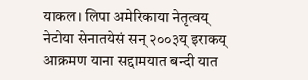याकल। लिपा अमेरिकाया नेतृत्वय् नेटोया सेनातयेसं सन् २००३य् इराकय् आक्रमण याना सद्दामयात बन्दी यात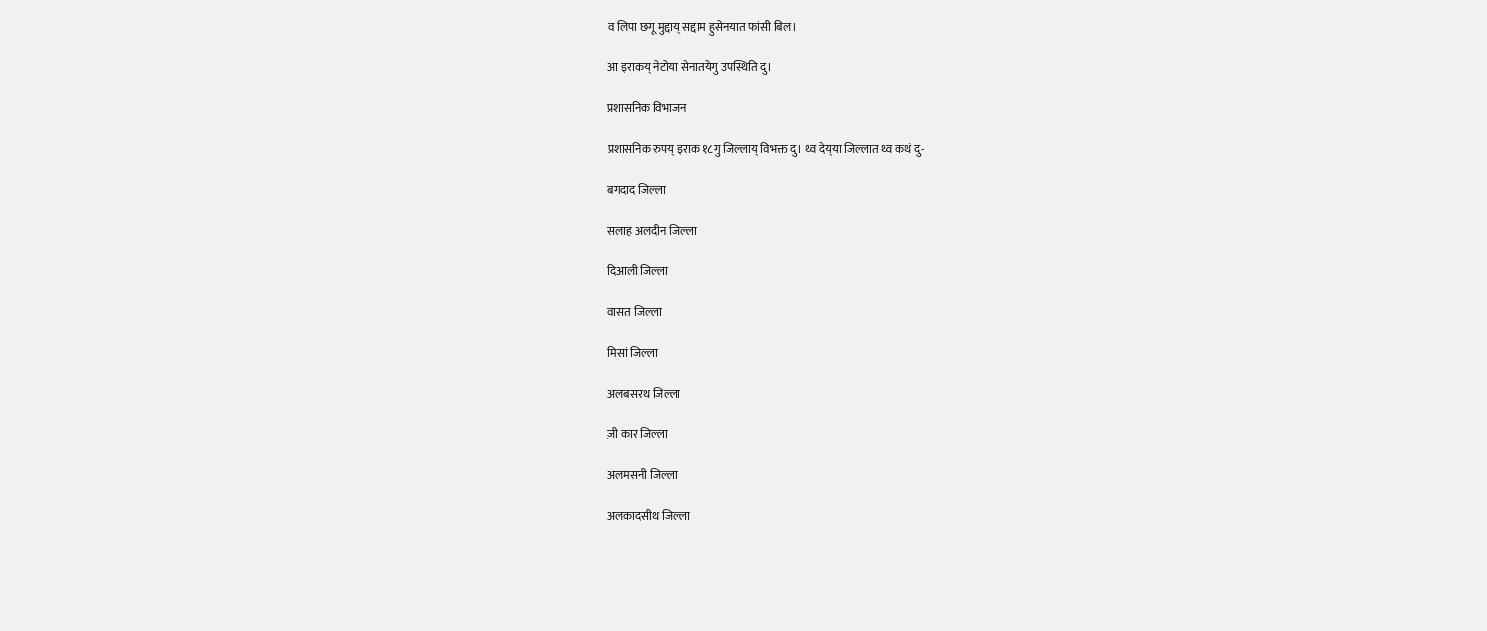व लिपा छगू मुद्दाय् सद्दाम हुसेनयात फांसी बिल।

आ इराकय् नेटोया सेनातयेगु उपस्थिति दु।

प्रशासनिक विभाजन

प्रशासनिक रुपय् इराक १८गु जिल्लाय् विभक्त दु। थ्व देय्‌या जिल्लात थ्व कथं दु-

बगदाद जिल्ला

सलाह अलदीन जिल्ला

दिआली जिल्ला

वासत जिल्ला

मिसां जिल्ला

अलबसरथ जिल्ला

ज़ी कार जिल्ला

अलमसनी जिल्ला

अलकादसीथ जिल्ला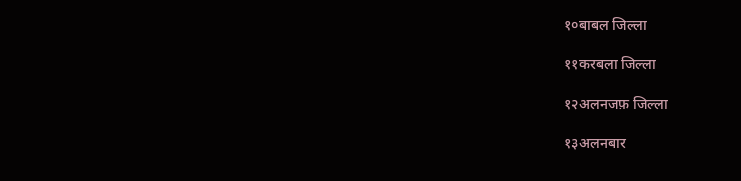१०बाबल जिल्ला

११करबला जिल्ला

१२अलनजफ़ जिल्ला

१३अलनबार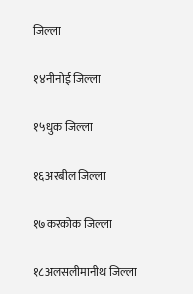जिल्ला

१४नीनोई जिल्ला

१५धुक जिल्ला

१६अरबील जिल्ला

१७करकोक जिल्ला

१८अलसलीमानीथ जिल्ला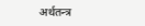अर्थतन्त्र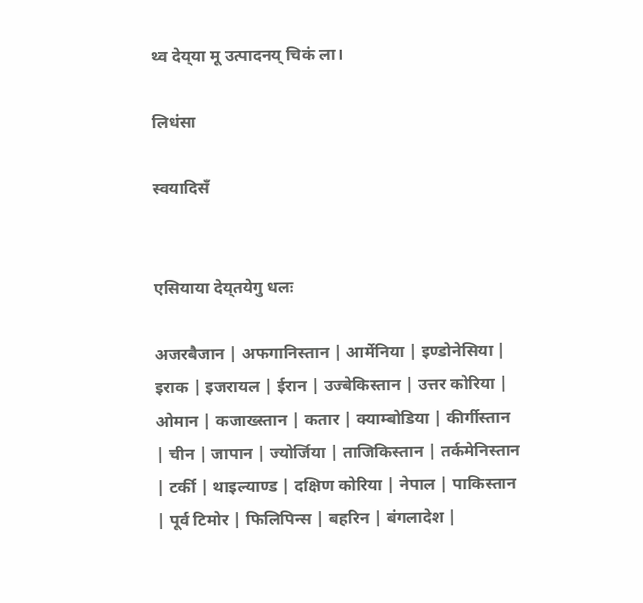थ्व देय्‌या मू उत्पादनय् चिकं ला।

लिधंसा

स्वयादिसँ


एसियाया देय्‌तयेगु धलः

अजरबैजान | अफगानिस्तान | आर्मेनिया | इण्डोनेसिया | इराक | इजरायल | ईरान | उज्बेकिस्तान | उत्तर कोरिया | ओमान | कजाख्स्तान | कतार | क्याम्बोडिया | कीर्गीस्तान | चीन | जापान | ज्योर्जिया | ताजिकिस्तान | तर्कमेनिस्तान | टर्की | थाइल्याण्ड | दक्षिण कोरिया | नेपाल | पाकिस्तान | पूर्व टिमोर | फिलिपिन्स | बहरिन | बंगलादेश |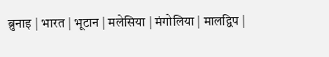ब्रुनाइ | भारत | भूटान | मलेसिया | मंगोलिया | मालद्विप |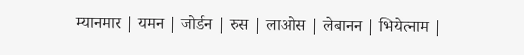म्यानमार | यमन | जोर्डन | रुस | लाओस | लेबानन | भियेत्नाम |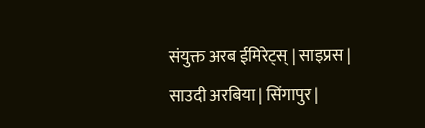संयुक्त अरब ईमिरेट्स् | साइप्रस | साउदी अरबिया | सिंगापुर |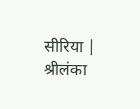सीरिया | श्रीलंका